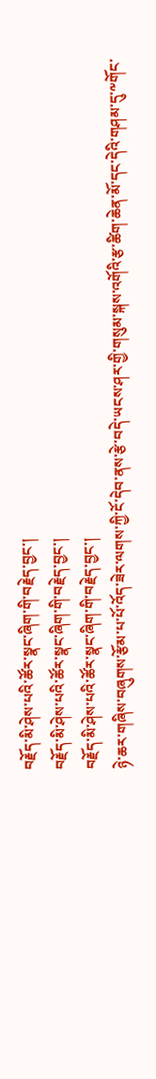བརྗོད་མི་ཤེས་པའི་ཚོར་སྣང་ཞིག་གི་བརྗེད་བྱང་།
བརྗོད་མི་ཤེས་པའི་ཚོར་སྣང་ཞིག་གི་བརྗེད་བྱང་།
བརྗོད་མི་ཤེས་པའི་ཚོར་སྣང་ཞིག་གི་བརྗེད་བྱང་།
ཉེ་ཆར་གཞིས་བཞུགས་རྩོམ་པ་པོ་འོད་ཟེར་ལགས་ཀྱི་ངོ་དེབ་ནས་རྩེ་བདེ་ཡངས་ཤར་གྱི་གསུམ་སྐས་འགོའི་རྩ་ཚིག་ཆེན་མོ་དང་དེའི་གཤམ་དུ་༸གོང་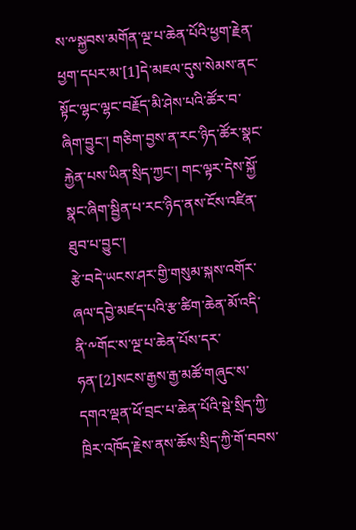ས་༸སྐྱབས་མགོན་ལྔ་པ་ཆེན་པོའི་ཕྱག་རྗེན་ཕྱག་དཔར་མ་[1]དེ་མཇལ་དུས་སེམས་ནང་སྟོང་ལྷང་ལྷང་བརྗོད་མི་ཤེས་པའི་ཚོར་བ་ཞིག་བྱུང་། གཅིག་བྱས་ན་རང་ཉིད་ཚོར་སྣང་རྐྱེན་པས་ཡིན་སྲིད་ཀྱང་། གང་ལྟར་དེས་སྐྱོ་སྣང་ཞིག་སྦྱིན་པ་རང་ཉིད་ནས་ངོས་འཛིན་ཐུབ་པ་བྱུང་།
རྩེ་བདེ་ཡངས་ཤར་གྱི་གསུམ་སྐས་འགོར་ཞལ་དབྱེ་མཛད་པའི་རྩ་ཚིག་ཆེན་མོ་འདི་ནི་༸གོང་ས་ལྔ་པ་ཆེན་པོས་དར་ཧན་[2]སངས་རྒྱས་རྒྱ་མཚོ་གཞུང་ས་དགའ་ལྡན་ཕོ་བྲང་པ་ཆེན་པོའི་སྡེ་སྲིད་ཀྱི་ཁྲིར་འཁོད་རྗེས་ནས་ཆོས་སྲིད་ཀྱི་གོ་བབས་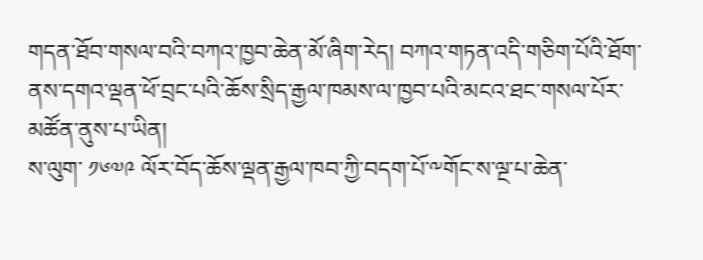གདན་ཐོབ་གསལ་བའི་བཀའ་ཁྱབ་ཆེན་མོ་ཞིག་རེད། བཀའ་གཏན་འདི་གཅིག་པོའི་ཐོག་ནས་དགའ་ལྡན་ཕོ་བྲང་པའི་ཆོས་སྲིད་རྒྱལ་ཁམས་ལ་ཁྱབ་པའི་མངའ་ཐང་གསལ་པོར་མཚོན་ནུས་པ་ཡིན།
ས་ལུག་ ༡༦༧༩ ལོར་བོད་ཆོས་ལྡན་རྒྱལ་ཁབ་ཀྱི་བདག་པོ་༸གོང་ས་ལྔ་པ་ཆེན་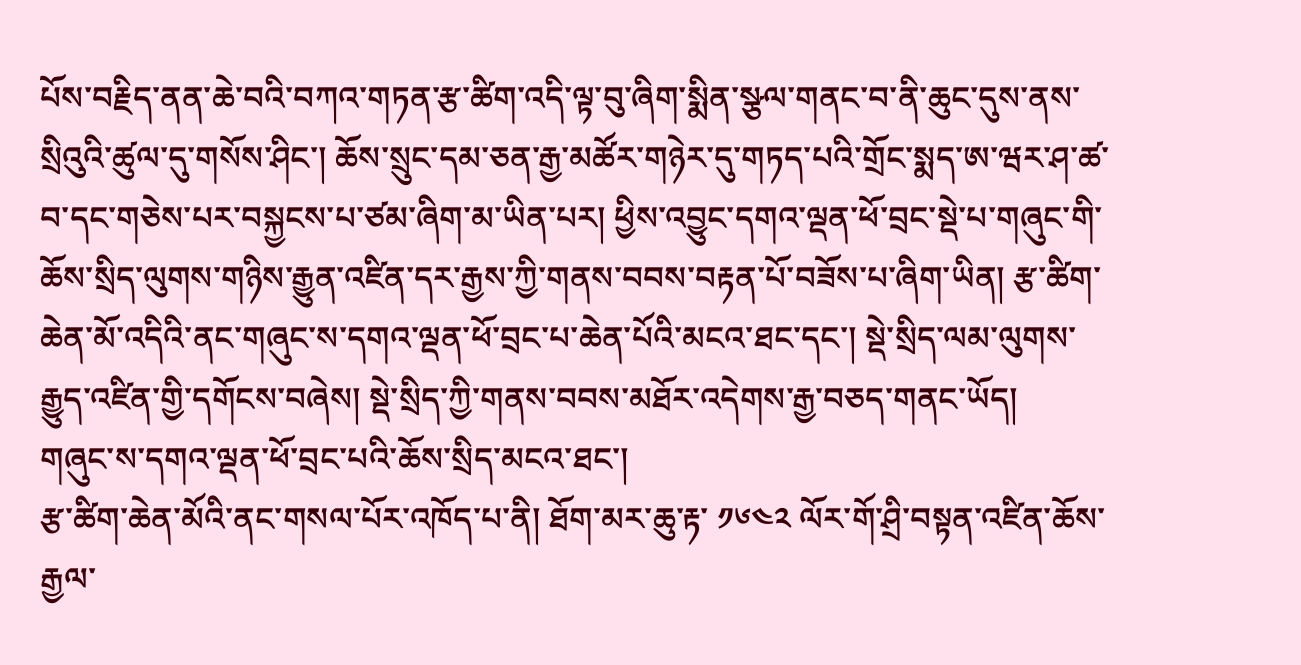པོས་བརྗིད་ནན་ཆེ་བའི་བཀའ་གཏན་རྩ་ཚིག་འདི་ལྟ་བུ་ཞིག་སྨིན་སྩལ་གནང་བ་ནི་ཆུང་དུས་ནས་སྲིའུའི་ཚུལ་དུ་གསོས་ཤིང་། ཆོས་སྲུང་དམ་ཅན་རྒྱ་མཚོར་གཉེར་དུ་གཏད་པའི་གྲོང་སྨད་ཨ་ཝར་ཤ་ཚ་བ་དང་གཅེས་པར་བསྐྱངས་པ་ཙམ་ཞིག་མ་ཡིན་པར། ཕྱིས་འབྱུང་དགའ་ལྡན་ཕོ་བྲང་སྡེ་པ་གཞུང་གི་ཆོས་སྲིད་ལུགས་གཉིས་རྒྱུན་འཛིན་དར་རྒྱས་ཀྱི་གནས་བབས་བརྟན་པོ་བཟོས་པ་ཞིག་ཡིན། རྩ་ཚིག་ཆེན་མོ་འདིའི་ནང་གཞུང་ས་དགའ་ལྡན་ཕོ་བྲང་པ་ཆེན་པོའི་མངའ་ཐང་དང་། སྡེ་སྲིད་ལམ་ལུགས་རྒྱུད་འཛིན་གྱི་དགོངས་བཞེས། སྡེ་སྲིད་ཀྱི་གནས་བབས་མཐོར་འདེགས་རྒྱ་བཅད་གནང་ཡོད།
གཞུང་ས་དགའ་ལྡན་ཕོ་བྲང་པའི་ཆོས་སྲིད་མངའ་ཐང་།
རྩ་ཚིག་ཆེན་མོའི་ནང་གསལ་པོར་འཁོད་པ་ནི། ཐོག་མར་ཆུ་རྟ་ ༡༦༤༢ ལོར་གོ་ཤྲི་བསྟན་འཛིན་ཆོས་རྒྱལ་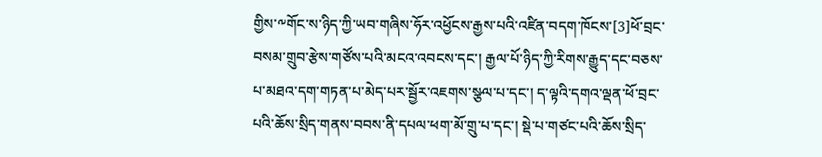གྱིས་༸གོང་ས་ཉིད་ཀྱི་ཡབ་གཞིས་ཧོར་འཕྱོངས་རྒྱས་པའི་འཛིན་བདག་ཁོངས་[3]ཕོ་བྲང་བསམ་གྲུབ་རྩེས་གཙོས་པའི་མངའ་འབངས་དང་། རྒྱལ་པོ་ཉིད་ཀྱི་རིགས་རྒྱུད་དང་བཅས་པ་མཐའ་དག་གཏན་པ་མེད་པར་སྦྱོར་འཇགས་སྩལ་པ་དང་། ད་ལྟའི་དགའ་ལྡན་ཕོ་བྲང་པའི་ཆོས་སྲིད་གནས་བབས་ནི་དཔལ་ཕག་མོ་གྲུ་པ་དང་། སྡེ་པ་གཙང་པའི་ཆོས་སྲིད་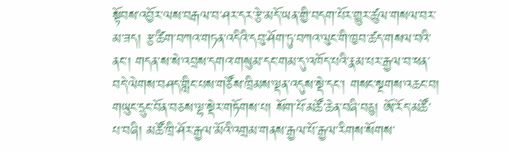སྟོབས་འབྱོར་ལས་བརྒལ་བ་ཤར་དར་རྩེ་མདོ་ཡན་གྱི་བདག་པོར་གྱུར་ཚུལ་གསལ་བར་མ་ཟད། རྩ་ཚིག་བཀའ་གཏན་འདིའི་དབུ་ཤོག་ཏུ་བཀའ་ལུང་གི་ཁྱབ་ཚད་གསལ་བའི་ནང་། གདན་ས་སེ་འབྲས་དགའ་གསུམ་དང་གམ་དུ་འཁོད་པའི་རྣམ་པར་རྒྱལ་བ་ཕན་བདེ་ལེགས་བཤད་གླིང་པས་གཙོས་ཁྲིམས་ལྡན་འདུས་སྡེ་དང་། གསང་སྔགས་འཆང་བ། གཡུང་དྲུང་བོན་བཅས་ལྷ་སྡེར་གཏོགས་པ། སོག་པོ་མཚོ་ཆེན་བཞི་བཅུ། ཨོ་རོད་མཚོ་པ་བཞི། མཚོ་ཁྲི་ཤོར་རྒྱལ་མོའི་འགྲམ་གནས་རྒྱལ་པོ་རྒྱལ་རིགས་སོགས་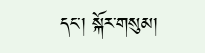དང་། སྐོར་གསུམ།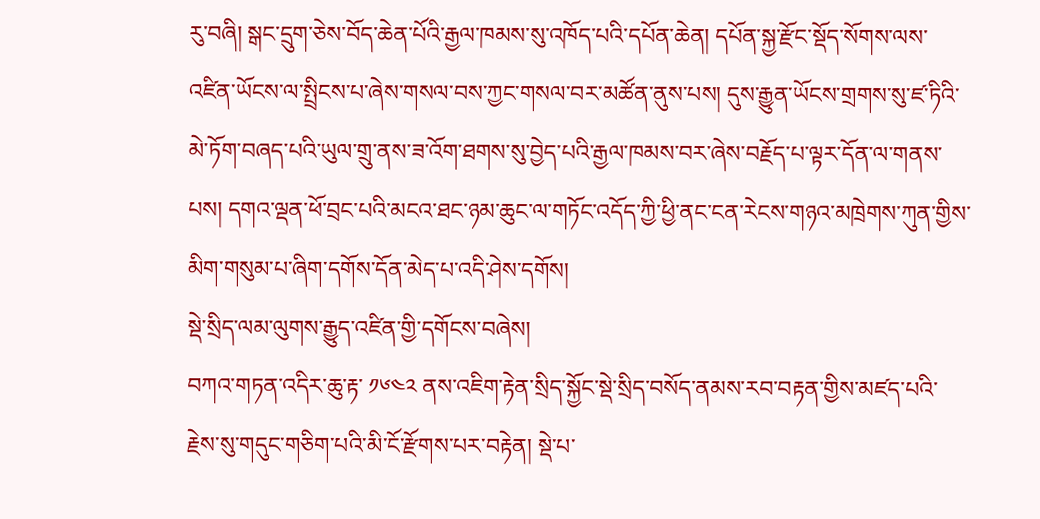རུ་བཞི། སྒང་དྲུག་ཅེས་བོད་ཆེན་པོའི་རྒྱལ་ཁམས་སུ་འཁོད་པའི་དཔོན་ཆེན། དཔོན་སྐྱ་རྫོང་སྡོད་སོགས་ལས་འཛིན་ཡོངས་ལ་སྤྲིངས་པ་ཞེས་གསལ་བས་ཀྱང་གསལ་བར་མཚོན་ནུས་པས། དུས་རྒྱུན་ཡོངས་གྲགས་སུ་ཛ་ཏིའི་མེ་ཏོག་བཞད་པའི་ཡུལ་གྲུ་ནས་ཟ་འོག་ཐགས་སུ་བྱེད་པའི་རྒྱལ་ཁམས་བར་ཞེས་བརྗོད་པ་ལྟར་དོན་ལ་གནས་པས། དགའ་ལྡན་ཕོ་བྲང་པའི་མངའ་ཐང་ཉམ་ཆུང་ལ་གཏོང་འདོད་ཀྱི་ཕྱི་ནང་ངན་རེངས་གཉའ་མཁྲེགས་ཀུན་གྱིས་མིག་གསུམ་པ་ཞིག་དགོས་དོན་མེད་པ་འདི་ཤེས་དགོས།
སྡེ་སྲིད་ལམ་ལུགས་རྒྱུད་འཛིན་གྱི་དགོངས་བཞེས།
བཀའ་གཏན་འདིར་ཆུ་རྟ་ ༡༦༤༢ ནས་འཇིག་རྟེན་སྲིད་སྐྱོང་སྡེ་སྲིད་བསོད་ནམས་རབ་བརྟན་གྱིས་མཛད་པའི་རྗེས་སུ་གདུང་གཅིག་པའི་མི་ངོ་རྫོགས་པར་བརྟེན། སྡེ་པ་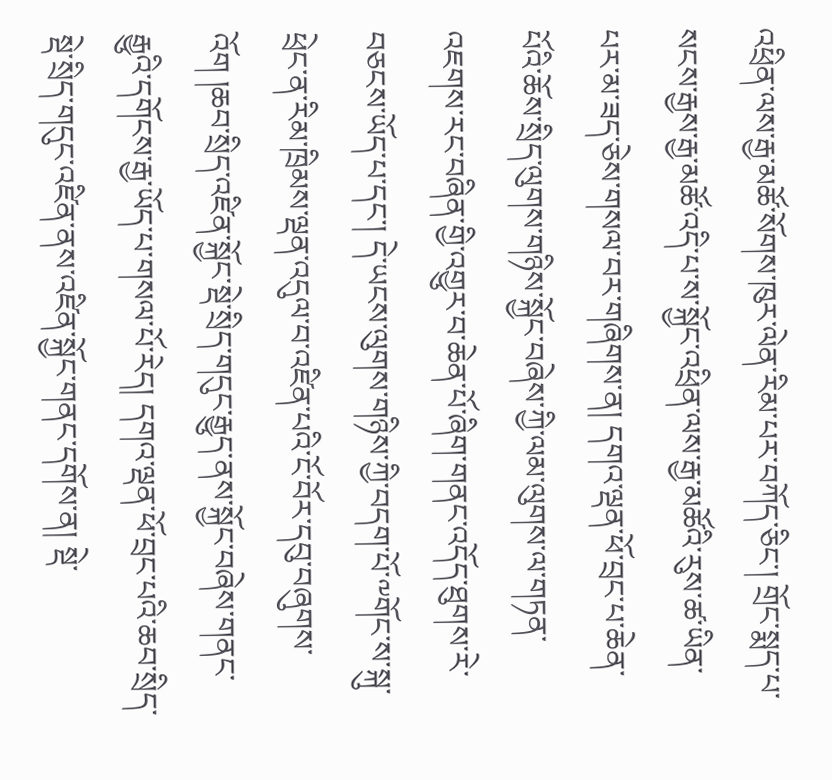འཕྲིན་ལས་རྒྱ་མཚོ་སོགས་ཁུར་ལེན་རིམ་པར་བཀོད་ཅིང་། གྲོང་སྨད་པ་སངས་རྒྱས་རྒྱ་མཚོ་འདི་པ་ས་སྐྱོང་འཕྲིན་ལས་རྒྱ་མཚོའི་རུས་ཚ་ཡིན་པར་མ་ཟད་ཅེས་གསལ་བར་གཞིགས་ན། དགའ་ལྡན་ཕོ་བྲང་པ་ཆེན་པོའི་ཆོས་སྲིད་ལུགས་གཉིས་སྐྱོང་བཞེས་ཀྱི་ལམ་ལུགས་ལ་གཏན་འཇགས་རང་བཞིན་གྱི་འགྱུར་བ་ཆེན་པོ་ཞིག་གནང་འདོད་ཐུགས་རེ་བཅངས་ཡོད་པ་དང་། དེ་ཡངས་ལུགས་གཉིས་ཀྱི་བདག་པོ་༸གོང་ས་སྐུ་ཕྲེང་ན་རིམ་ཁྲིམས་ལྡན་འདུལ་བ་འཛིན་པའི་ངོ་བོར་དབུ་བཞུགས་འོག །ཆབ་སྲིད་འཛིན་སྐྱོང་སྡེ་སྲིད་གདུང་རྒྱུད་ནས་སྐྱོང་བཞེས་གནང་རྒྱུའི་དགོངས་རྒྱ་ཡོད་པ་གསལ་པོ་རེད། དགའ་ལྡན་ཕོ་བྲང་པའི་ཆབ་སྲིད་སྡེ་སྲིད་གདུང་འཛིན་ནས་འཛིན་སྐྱོང་གནང་དགོས་ན། སྡེ་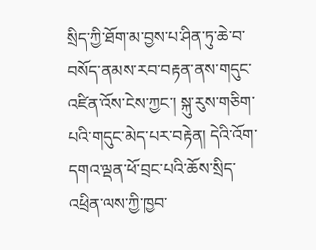སྲིད་ཀྱི་ཐོག་མ་བྱས་པ་ཤིན་ཏུ་ཆེ་བ་བསོད་ནམས་རབ་བརྟན་ནས་གདུང་འཛིན་འོས་ངེས་ཀྱང་། སྐུ་རུས་གཅིག་པའི་གདུང་མེད་པར་བརྟེན། དེའི་འོག་དགའ་ལྡན་ཕོ་བྲང་པའི་ཆོས་སྲིད་འཕྲིན་ལས་ཀྱི་ཁྱབ་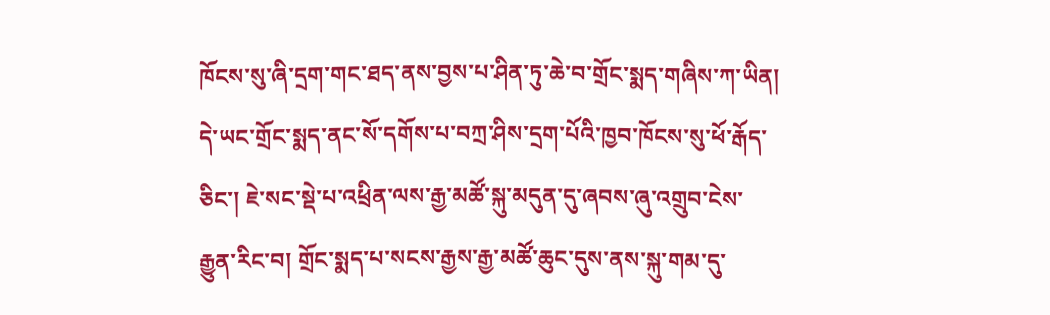ཁོངས་སུ་ཞི་དྲག་གང་ཐད་ནས་བྱས་པ་ཤིན་ཏུ་ཆེ་བ་གྲོང་སྨད་གཞིས་ཀ་ཡིན། དེ་ཡང་གྲོང་སྨད་ནང་སོ་དགོས་པ་བཀྲ་ཤིས་དྲག་པོའི་ཁྱབ་ཁོངས་སུ་ཕོ་རྒོད་ཅིང་། ཇེ་སང་སྡེ་པ་འཕྲིན་ལས་རྒྱ་མཚོ་སྐུ་མདུན་དུ་ཞབས་ཞུ་འགྲུབ་ངེས་རྒྱུན་རིང་བ། གྲོང་སྨད་པ་སངས་རྒྱས་རྒྱ་མཚོ་ཆུང་དུས་ནས་སྐུ་གམ་དུ་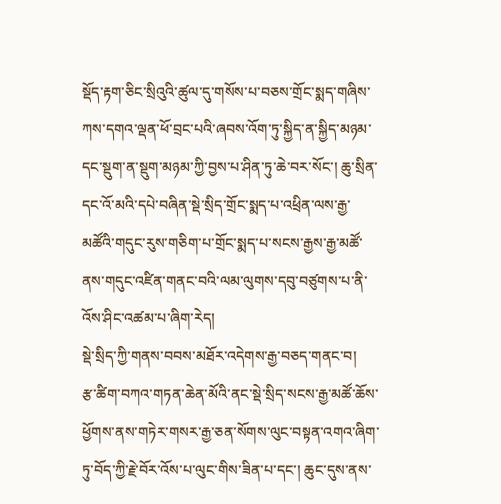སྡོད་རྟག་ཅིང་སྲིའུའི་ཚུལ་དུ་གསོས་པ་བཅས་གྲོང་སྨད་གཞིས་ཀས་དགའ་ལྡན་ཕོ་བྲང་པའི་ཞབས་འོག་ཏུ་སྐྱིད་ན་སྐྱིད་མཉམ་དང་སྡུག་ན་སྡུག་མཉམ་ཀྱི་བྱས་པ་ཤིན་ཏུ་ཆེ་བར་སོང་། ཆུ་སྲིན་དང་འོ་མའི་དཔེ་བཞིན་སྡེ་སྲིད་གྲོང་སྨད་པ་འཕྲིན་ལས་རྒྱ་མཚོའི་གདུང་རུས་གཅིག་པ་གྲོང་སྨད་པ་སངས་རྒྱས་རྒྱ་མཚོ་ནས་གདུང་འཛིན་གནང་བའི་ལམ་ལུགས་དབུ་བཙུགས་པ་ནི་འོས་ཤིང་འཚམ་པ་ཞིག་རེད།
སྡེ་སྲིད་ཀྱི་གནས་བབས་མཐོར་འདེགས་རྒྱ་བཅད་གནང་བ།
རྩ་ཚིག་བཀའ་གཏན་ཆེན་མོའི་ནང་སྡེ་སྲིད་སངས་རྒྱ་མཚོ་ཆོས་ཕྱོགས་ནས་གཏེར་གསར་རྒྱ་ཅན་སོགས་ལུང་བསྟན་འགའ་ཞིག་ཏུ་བོད་ཀྱི་རྗེ་བོར་འོས་པ་ལུང་གིས་ཟིན་པ་དང་། ཆུང་དུས་ནས་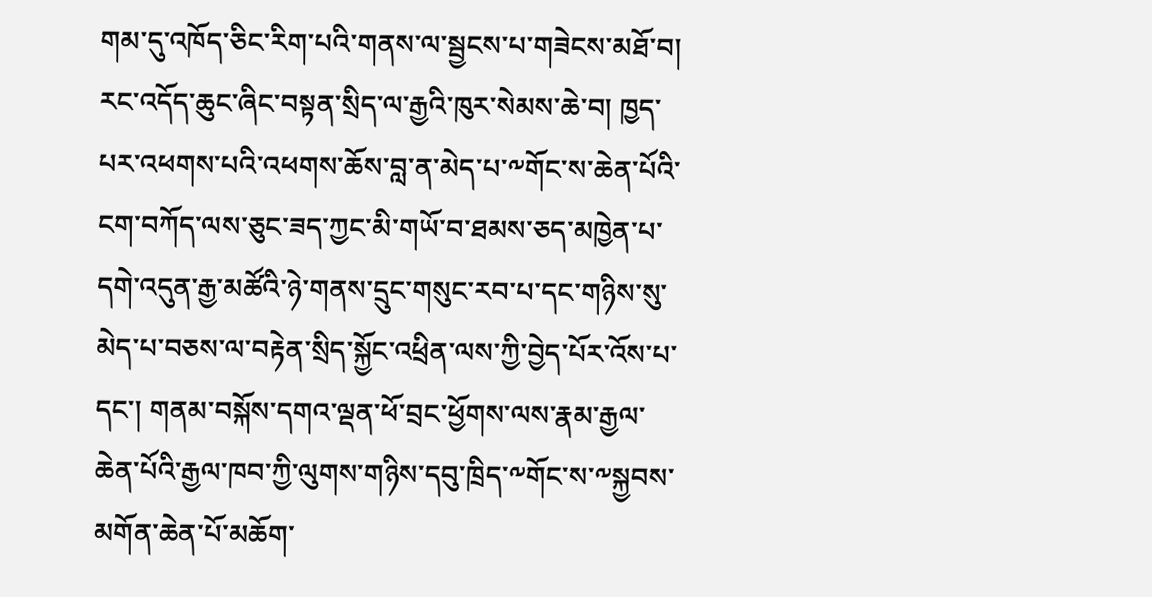གམ་དུ་འཁོད་ཅིང་རིག་པའི་གནས་ལ་སྦྱངས་པ་གཟེངས་མཐོ་བ། རང་འདོད་ཆུང་ཞིང་བསྟན་སྲིད་ལ་རྒྱའི་ཁུར་སེམས་ཆེ་བ། ཁྱད་པར་འཕགས་པའི་འཕགས་ཆོས་བླ་ན་མེད་པ་༸གོང་ས་ཆེན་པོའི་ངག་བཀོད་ལས་ཅུང་ཟད་ཀྱང་མི་གཡོ་བ་ཐམས་ཅད་མཁྱེན་པ་དགེ་འདུན་རྒྱ་མཚོའི་ཉེ་གནས་དྲུང་གསུང་རབ་པ་དང་གཉིས་སུ་མེད་པ་བཅས་ལ་བརྟེན་སྲིད་སྐྱོང་འཕྲིན་ལས་ཀྱི་བྱེད་པོར་འོས་པ་དང་། གནམ་བསྐོས་དགའ་ལྡན་ཕོ་བྲང་ཕྱོགས་ལས་རྣམ་རྒྱལ་ཆེན་པོའི་རྒྱལ་ཁབ་ཀྱི་ལུགས་གཉིས་དབུ་ཁྲིད་༸གོང་ས་༸སྐྱབས་མགོན་ཆེན་པོ་མཆོག་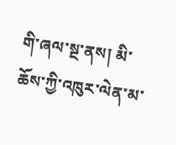གི་ཞལ་སྔ་ནས། མི་ཆོས་ཀྱི་འཁུར་ལེན་མ་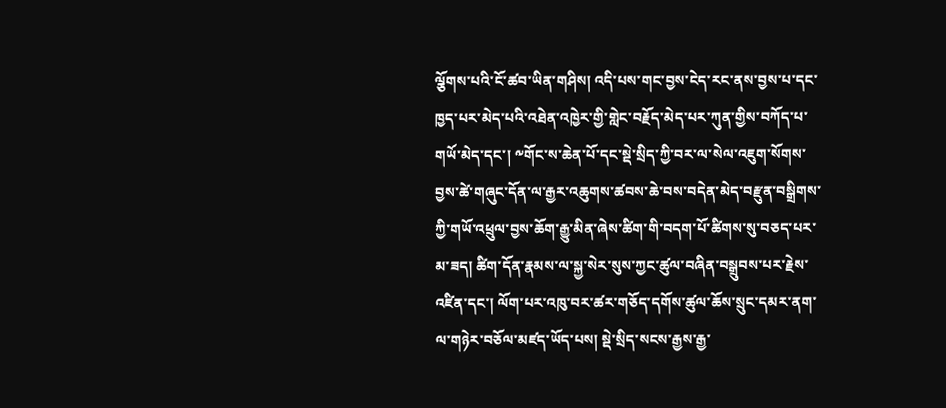ལྕོགས་པའི་ངོ་ཚབ་ཡིན་གཤིས། འདི་པས་གང་བྱས་ངེད་རང་ནས་བྱས་པ་དང་ཁྱད་པར་མེད་པའི་འཐེན་འཁྱེར་གྱི་གླེང་བརྗོད་མེད་པར་ཀུན་གྱིས་བཀོད་པ་གཡོ་མེད་དང་། ༸གོང་ས་ཆེན་པོ་དང་སྡེ་སྲིད་ཀྱི་བར་ལ་སེལ་འཇུག་སོགས་བྱས་ཚེ་གཞུང་དོན་ལ་རྒྱར་འཆུགས་ཚབས་ཆེ་བས་བདེན་མེད་བརྫུན་བསྒྲིགས་ཀྱི་གཡོ་འཕྲུལ་བྱས་ཆོག་རྒྱུ་མིན་ཞེས་ཚིག་གི་བདག་པོ་ཚིགས་སུ་བཅད་པར་མ་ཟད། ཚིག་དོན་རྣམས་ལ་སྐྱ་སེར་སུས་ཀྱང་ཚུལ་བཞིན་བསྒྲུབས་པར་རྗེས་འཛིན་དང་། ལོག་པར་འཁུ་བར་ཚར་གཅོད་དགོས་ཚུལ་ཆོས་སྲུང་དམར་ནག་ལ་གཉེར་བཅོལ་མཛད་ཡོད་པས། སྡེ་སྲིད་སངས་རྒྱས་རྒྱ་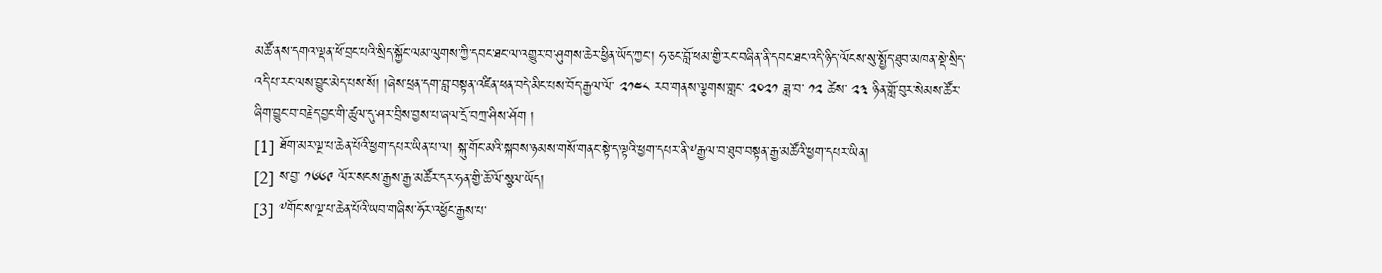མཚོ་ནས་དགའ་ལྡན་ཕོ་བྲང་པའི་སྲིད་སྐྱོང་ལམ་ལུགས་ཀྱི་དབང་ཐང་ལ་འགྱུར་བ་ཤུགས་ཆེར་ཕྱིན་ཡོད་ཀྱང་། ཧ་ཅང་བློ་ཕམ་གྱི་རང་བཞིན་ནི་དབང་ཐང་འདི་ཉིད་ལོངས་སུ་སྤྱོད་ཐུབ་མཁན་སྡེ་སྲིད་འདི་པ་རང་ལས་བྱུང་མེད་པས་སོ། །ཞེས་ཕྲན་དག་བླ་བསྟན་འཛིན་ཕན་བདེ་མིང་པས་བོད་རྒྱལ་ལོ་ ༢༡༤༨ རབ་གནས་ལྕགས་གླང་ ༢༠༢༡ ཟླ་བ་ ༡༢ ཚེས་ ༢༣ ཉིན་གློ་བུར་སེམས་ཚོར་ཞིག་བྱུང་བ་བརྗེད་བྱང་གི་ཚུལ་དུ་ཤར་བྲིས་བྱས་པ་ཞལ་དྲོ་བཀྲ་ཤིས་ཤོག །
[1] ཐོག་མར་ལྔ་པ་ཆེན་པོའི་ཕྱག་དཔར་ཡིན་པ་ལ། སྐུ་གོང་མའི་སྐབས་ཉམས་གསོ་གནང་སྟེ་ད་ལྟའི་ཕྱག་དཔར་ནི་༸རྒྱལ་བ་ཐུབ་བསྟན་རྒྱ་མཚོའི་ཕྱག་དཔར་ཡིན།
[2] ས་བྱ་ ༡༦༦༩ ལོར་སངས་རྒྱས་རྒྱ་མཚོར་དར་ཧན་གྱི་ཆོ་ལོ་སྩལ་ཡོད།
[3] ༸གོང་ས་ལྔ་པ་ཆེན་པོའི་ཡབ་གཞིས་ཧོར་འཕྱོང་རྒྱས་པ་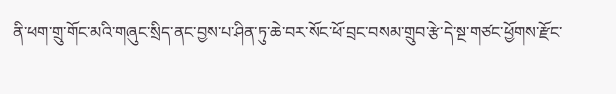ནི་ཕག་གྲུ་གོང་མའི་གཞུང་སྲིད་ནང་བྱས་པ་ཤིན་ཏུ་ཆེ་བར་སོང་ཕོ་བྲང་བསམ་གྲུབ་རྩེ་དེ་སྔ་གཙང་ཕྱོགས་རྫོང་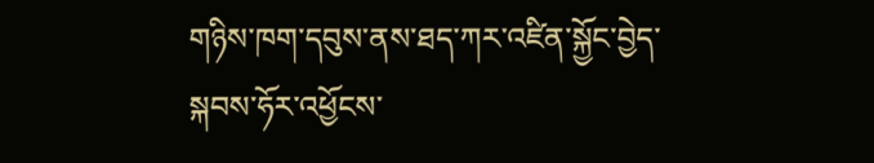གཉིས་ཁག་དབུས་ནས་ཐད་ཀར་འཛིན་སྐྱོང་བྱེད་སྐབས་ཧོར་འཕྱོངས་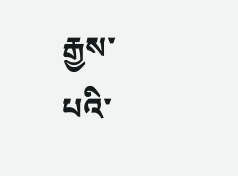རྒྱས་པའི་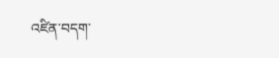འཛིན་བདག་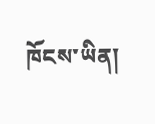ཁོངས་ཡིན།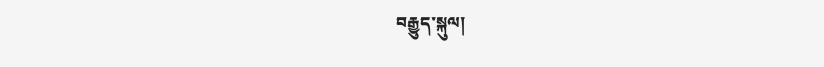བརྒྱུད་སྐུལ།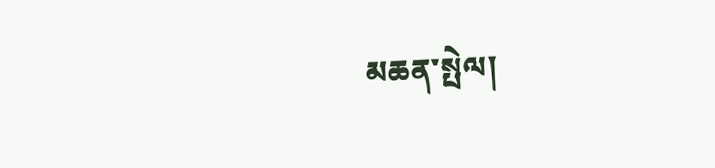མཆན་སྤེལ།